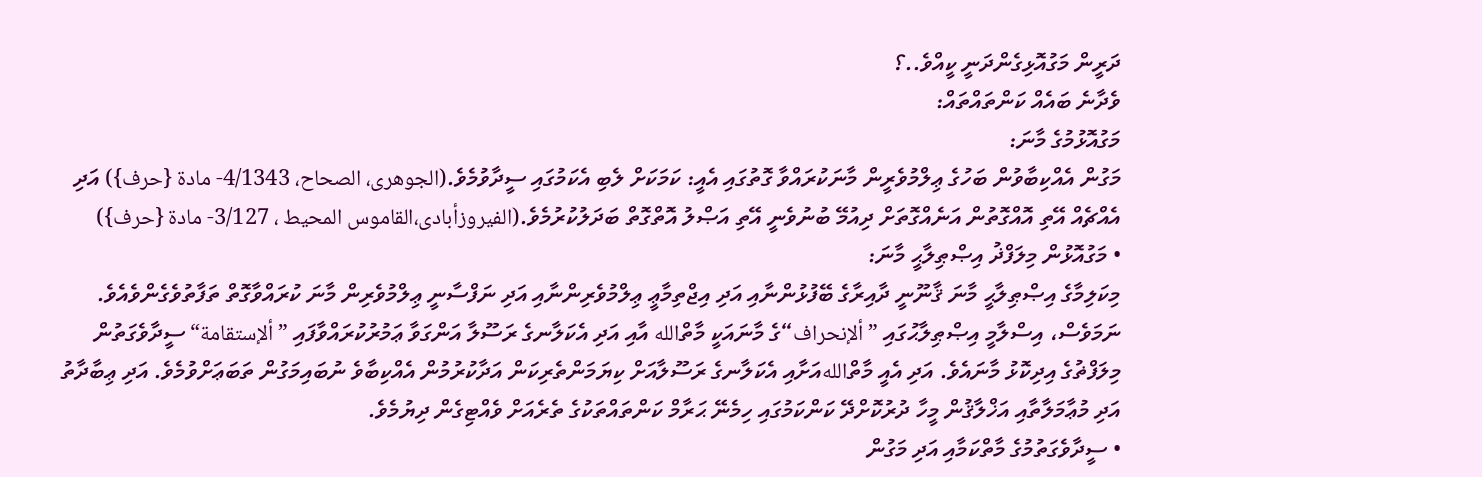ދަރީން މަގުއޮޅިގެންދަނީ ކީއްވެ..؟
ވެދާނެ ބައެއް ކަންތައްތައް:
މަގުއޮޅުމުގެ މާނަ:
މަގުން އެއްކިބާވުން ބަހުގެ ޢިލްމުވެރީން މާނަކުރައްވާ ގޮތުގައި އެއީ: ކަމަކަށް ލެބި އެކަމުގައި ސީދާވުމެވެ.(الجوهرى، الصحاح، 4/1343- مادة {حرف}) އަދި އެއްޗެއް އޭތި އޮއްގޮތުން އަނެއްގޮތަށް ދިއުމޭ ބުނުވެނީ އޭތި އަޞްލު އޮތްގޮތް ބަދަލުކުރުމެވެ.(الفيروزأبادى،القاموس المحيط ، 3/127- مادة {حرف})
• މަގުއޮޅުން މިލަފްޛު އިޞްޠިލާޙީ މާނަ:
މިކަލިމާގެ އިޞްޠިލާޙީ މާނަ ޤާނޫނީ ދާއިރާގެ ބޭފުޅުންނާއި އަދި އިޖްތިމާޢީ ޢިލްމުވެރިންނާއި އަދި ނަފްސާނީ ޢިލްމުވެރިން މާނަ ކުރައްވާގޮތް ތަފާތުވެގެންވެއެވެ. ނަމަވެސް، އިސްލާމީ އިޞްޠިލާޙުގައި ”ألإنحراف“ގެ މާނައަކީ މާތްالله އާއި އަދި އެކަލާނގެ ރަސޫލާ އަންގަވާ ޢަމުރުކުރައްވާފައި ”ألإستقامة“ ސީދާވެގަތުން މިލަފްޡުގެ އިދިކޮޅު މާނައެވެ. އަދި އެއީ މާތްاللهއަށާއި އެކަލާނގެ ރަސޫލާއަށް ކިޔަމަންތެރިކަން އަދާކުރުމުން އެއްކިބާވެ ނުބައިމަގުން ތަބަޢަށްވުމެވެ. އަދި ޢިބާދާތު އަދި މުޢާމަލާތާއި އަޚްލާޤުން މީހާ ދުރުކޮށްދޭ ކަންކަމުގައި ހިމެނޭ ޙަރާމް ކަންތައްތަކުގެ ތެރެއަށް ވެއްޓިގެން ދިޔުމެވެ.
• ސީދާވެގަތުމުގެ މާތްކަމާއި އަދި މަގުން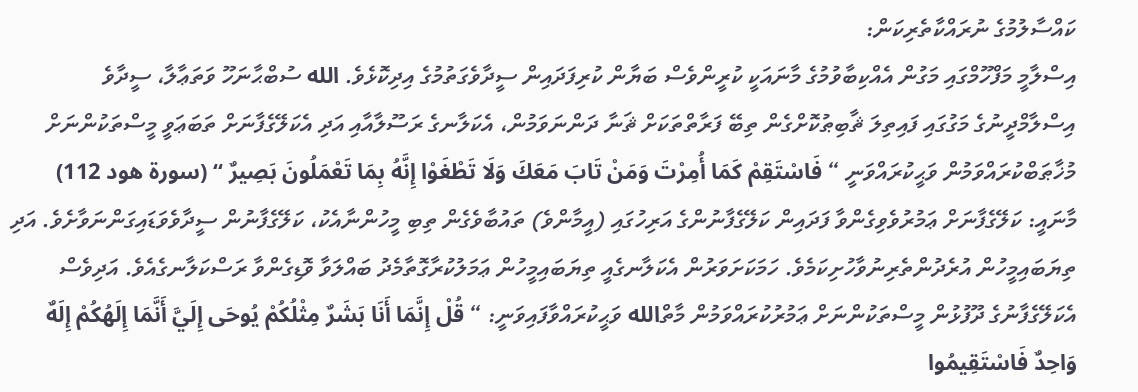ކައްސާލުމުގެ ނުރައްކާތެރިކަން:
އިސްލާމީ މަފްހޫމްގައި މަގުން އެއްކިބާވުމުގެ މާނައަކީ ކުރީންވެސް ބަޔާން ކުރިފަދައިން ސީދާވެގަތުމުގެ އިދިކޮޅެވެ. الله ސުބްޙާނަހޫ ވަތަޢާލާ، ސީދާވެ އިސްލާމްދީނުގެ މަގުގައި ފައިތިލަ ޘާބިޠުކޮށްގެން ތިބޭ ފަރާތްތަކަށް ޘަނާ ދަންނަވަމުން، އެކަލާނގެ ރަސޫލާއާއި އަދި އެކަލޭގެފާނަށް ތަބަޢަވީ މީސްތަކުންނަށް މުޚާޠަބްކުރައްވަމުން ވަޙީކުރައްވަނީ “ فَاسْتَقِمْ كَمَا أُمِرْتَ وَمَنْ تَابَ مَعَكَ وَلَا تَطْغَوْا إِنَّهُ بِمَا تَعْمَلُونَ بَصِيرٌ “ (سورة هود 112) މާނައީ: ކަލޭގެފާނަށް ޢަމުރުވެވިގެންވާ ފަދައިން ކަލޭގެފާނުންގެ އަރިހުގައި (އީމާންވެ) ތައުބާވެގެން ތިބި މީހުންނާއެކު، ކަލޭގެފާނުން ސީދާވެވަޑައިގަންނަވާށެވެ. އަދި ތިޔަބައިމީހުން އުރެދުންތެރިނުވާހުށިކަމެވެ. ހަމަކަށަވަރުން އެކަލާނގެއީ ތިޔަބައިމީހުން ޢަމަލުކުރާގޮތާމެދު ބައްލަވާ ވޮޑިގެންވާ ރަސްކަލާނގެއެވެ. އަދިވެސް އެކަލޭގެފާނުގެ ދޫފުޅުން މީސްތަކުންނަށް ޢަމުރުކުރައްވަމުން މާތްالله ވަޙީކުރައްވާފައިވަނީ: “ قُلْ إِنَّمَا أَنَا بَشَرٌ مِثْلُكُمْ يُوحَى إِلَيَّ أَنَّمَا إِلَهُكُمْ إِلَهٌ وَاحِدٌ فَاسْتَقِيمُوا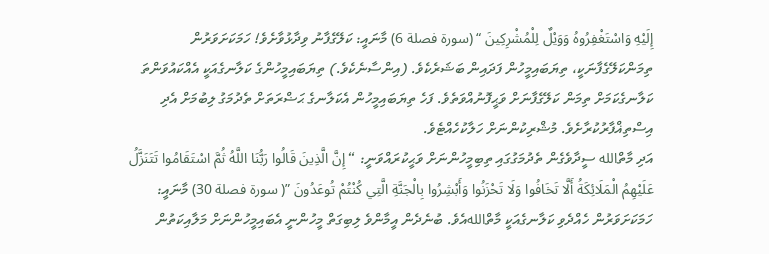إِلَيْهِ وَاسْتَغْفِرُوهُ وَوَيْلٌ لِلْمُشْرِكِينَ “ (سورة فصلة 6) މާނައީ: ކަލޭގެފާނު ވިދާޅުވާށެވެ! ހަމަކަށަވަރުން ތިމަންކަލޭގެފާނަކީ، ތިޔަބައިމީހުން ފަދައިން ބަޝަރެކެވެ. (އިންސާނެކެވެ.) ތިޔަބައިމީހުންގެ ކަލާނގެއަކީ އެއްކައުވަންތަ ކަލާނގެކަމަށް ތިމަން ކަލޭގެފާނަށް ވަޙީފޮނުއްވަތެވެ. ފަހެ ތިޔަބައިމީހުން އެކަލާނގެ ޙަޟްރަތަށް ތެދުމަގު ލިބުމަށް އެދި އިސްތިޣްފާރުކުރާށެވެ. މުޝްރިކުންނަށް ހަލާކުހެއްޓެވެ.
އަދި މާތްالله ސީދާވެގެން ތެދުމަގުގައި ތިބިމީހުންނަށް ވަޙީކުރައްވަނީ: “ إِنَّ الَّذِينَ قَالُوا رَبُّنَا اللَّهُ ثُمَّ اسْتَقَامُوا تَتَنَزَّلُ عَلَيْهِمُ الْمَلَائِكَةُ أَلَّا تَخَافُوا وَلَا تَحْزَنُوا وَأَبْشِرُوا بِالْجَنَّةِ الَّتِي كُنْتُمْ تُوعَدُونَ ”( سورة فصلة 30) މާނައީ: ހަމަކަށަވަރުން ހެއްދެވި ކަލާނގެއަކީ މާތްاللهއެވެ. ބުނެދެން އީމާންވެ ލިބިގަތް މީހުންނީ އެބައިމީހުންނަށް މަލާއިކަތުން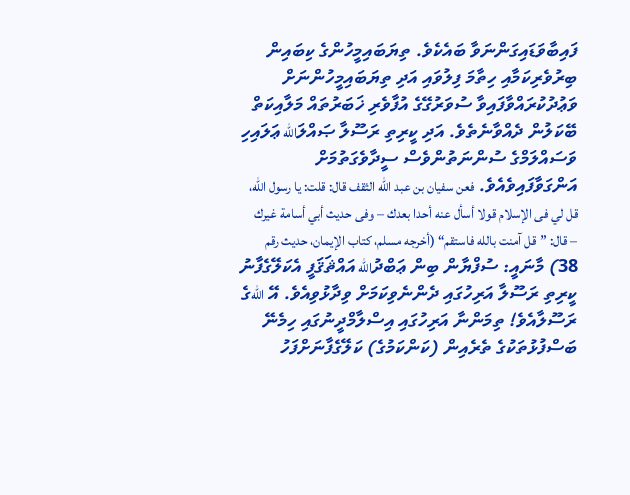ފައިބާވަޑައިގަންނަވާ ބައެކެވެ. ތިޔަބައިމީހުންގެ ކިބައިން ބިރުވެރިކަމާއި ހިތާމަ ފިލުވައި އަދި ތިޔަބައިމީހުންނަށް ވަޢުދުކުރައްވާފައިވާ ސުވަރުގޭގެ އުފާވެރި ޚަބަރުތައް މަލާއިކަތް ބޭކަލުން ދެއްވާނެތެވެ. އަދި ކީރިތި ރަސޫލާ ޞައްލަالله ޢަލައިހި ވަސައްލަމްގެ ސުންނަތުންވެސް ސީދާވެގަތުމަށް އަންގަވާފައިވެއެވެ. فعن سفيان بن عبد الله الثقف قال: قلت: يا رسول الله، قل لي فى الإسلام قولا أسأل عنه أحدا بعدك – وفى حديث أبي أسامة غيرك – قال: ”قل آمنت بالله فاستقم“ (أخرجه مسلم، كتاب الإيمان، حديث رقم 38) މާނައީ: ސުފްޔާން ބިން ޢަބްދުالله އައްޘަޤަފީ އެކަލޭގެފާނު ކީރިތި ރަސޫލާ އަރިހުގައި ދެންނެވިކަމަށް ވިދާޅުވިއެވެ. އޭ اللهގެ ރަސޫލާއެވެ! ތިމަންނާ އަރިހުގައި އިސްލާމްދީނުގައި ހިމެނޭ ބަސްފުޅުތަކުގެ ތެރެއިން (ކަންކަމުގެ) ކަލޭގެފާނަށްފަހު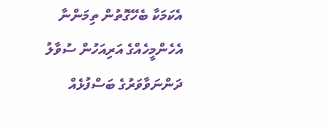އެކަމަކާ ބެހޭގޮތުން ތިމަންނާ އެހެންމީހެއްގެ އަރިއަހުން ސުވާލު ދަންނަވާވަރުގެ ބަސްފުޅެއް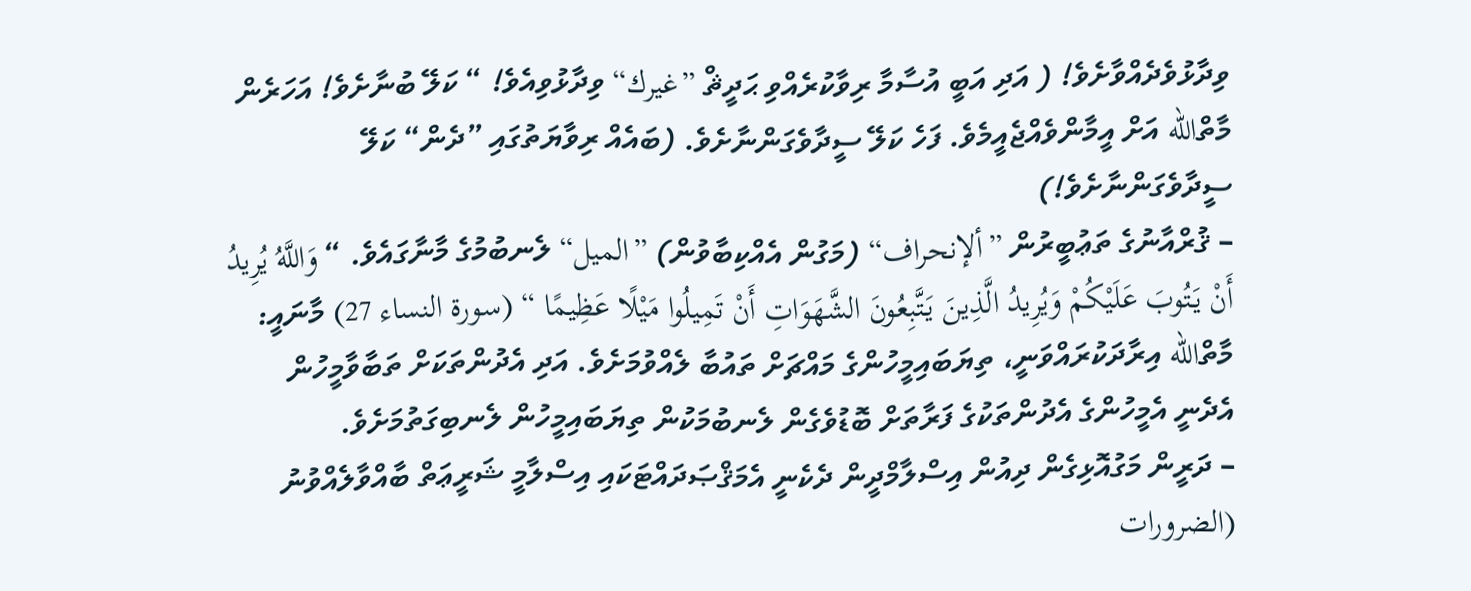ވިދާޅުވެދެއްވާށެވެ! ( އަދި އަބީ އުސާމާ ރިވާކުރެއްވި ޙަދީޘް ”غيرك“ ވިދާޅުވިއެވެ! “ ކަލޭ ބުނާށެވެ! އަހަރެން މާތްالله އަށް އީމާންވެއްޖެއީމެވެ. ފަހެ ކަލޭ ސީދާވެގަންނާށެވެ. (ބައެއް ރިވާޔަތުގައި ”ދެން“ ކަލޭ ސީދާވެގަންނާށެވެ!)
– ޤުރްއާނުގެ ތަޢުބީރުން ”ألإنحراف“ (މަގުން އެއްކިބާވުން) ”الميل“ ލެނބުމުގެ މާނާގައެވެ. “ وَاللَّهُ يُرِيدُ أَنْ يَتُوبَ عَلَيْكُمْ وَيُرِيدُ الَّذِينَ يَتَّبِعُونَ الشَّهَوَاتِ أَنْ تَمِيلُوا مَيْلًا عَظِيمًا “ (سورة النساء 27) މާނައީ: މާތްالله އިރާދަކުރައްވަނީ، ތިޔަބައިމީހުންގެ މައްޗަށް ތައުބާ ލެއްވުމަށެވެ. އަދި އެދުންތަކަށް ތަބާވާމީހުން އެދެނީ އެމީހުންގެ އެދުންތަކުގެ ފަރާތަށް ބޮޑުވެގެން ލެނބުމަކުން ތިޔަބައިމީހުން ލެނބިގަތުމަށެވެ.
– ދަރީން މަގުއޮޅިގެން ދިއުން އިސްލާމްދީން ދެކެނީ އެމަޤްޞަދައްޓަކައި އިސްލާމީ ޝަރީޢަތް ބާއްވާލެއްވުނު (الضرورات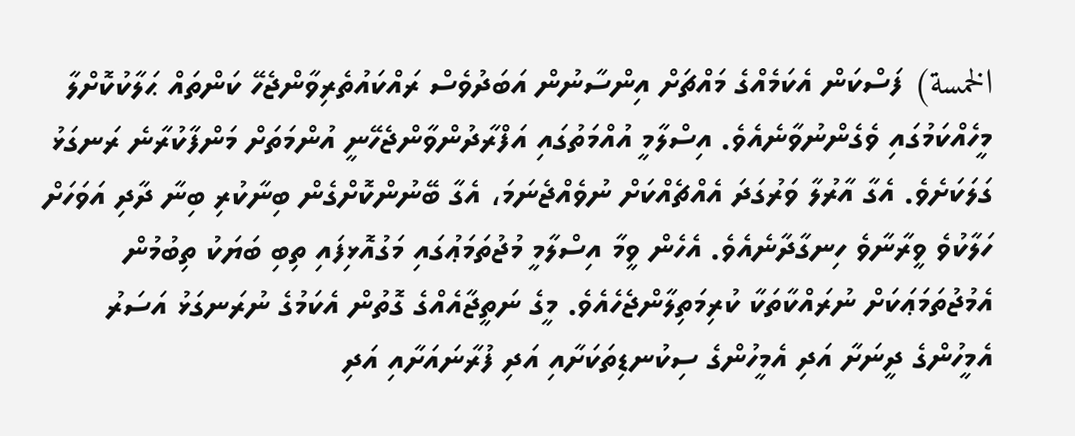الخمسة) ފަސްކަން އެކަމެއްގެ މައްޗަށް އިންސާނުން އަބަދުވެސް ރައްކައުތެރިވާންޖެހޭ ކަންތައް ޙަލާކުކޮށްލާ މީހެއްކަމުގައި ވެގެންނުވާނެއެވެ. އިސްލާމީ އުއްމަތުގައި އަފްރާދުންވާންޖެހޭނީ އުންމަތަށް މަންފާކުރާނެ ރަނގަޅު ގަލަކަށެވެ. އެގާ އާރުލާ ވަރުގަދަ އެއްޗެއްކަށް ނުވެއްޖެނަމަ، އެގާ ބޭނުންކޮށްގެން ބިނާކުރި ބިނާ ދާދި އަވަހަށް ހަލާކުވެ ވީރާނާވެ ހިނގާދާނެއެވެ. އެހެން ވީމާ އިސްލާމީ މުޖުތަމަޢުގައި މަގުއޮޅިފައި ތިބި ބަޔަކު ތިބުމުން އެމުޖުތަމަޢަކަށް ނުރައްކާތަކާ ކުރިމަތިލާންޖެހެއެވެ. މީގެ ނަތީޖާއެއްގެ ގޮތުން އެކަމުގެ ނުރަނގަޅު އަސަރު އެމީހުންގެ ދީނަށާ އަދި އެމީހުންގެ ސިކުނޑިތަކަށާއި އަދި ފުރާނައަށާއި އަދި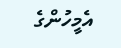އެމީހުންގެ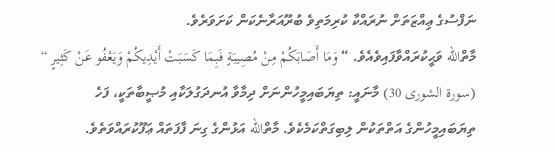ނަފްސުގެ ޢިއްޒަތަށް ނުރައްކާ ކުރިމަތިވެ ބުރޫއަރާނެކަން ކަށަވަރެވެ.
މާތްالله ވަޙީކުރައްވާފައިވެއެވެ. “ وَمَا أَصَابَكُمْ مِنْ مُصِيبَةٍ فَبِمَا كَسَبَتْ أَيْدِيكُمْ وَيَعْفُو عَنْ كَثِيرٍ “ (سورة الشورى 30) މާނައީ: ތިޔަބައިމީހުންނަށް ދިމާވާ އުނދަގުލަކާއި މުޞީބާތަކީ، ފަހެ ތިޔަބައިމީހުންގެ އަތްތަކުން ލިބިގަތްކަމެކެވެ. މާތްالله އަޅުންގެ ގިނަ ފާފަތައް ޢަފޫކުރައްވަތެވެ.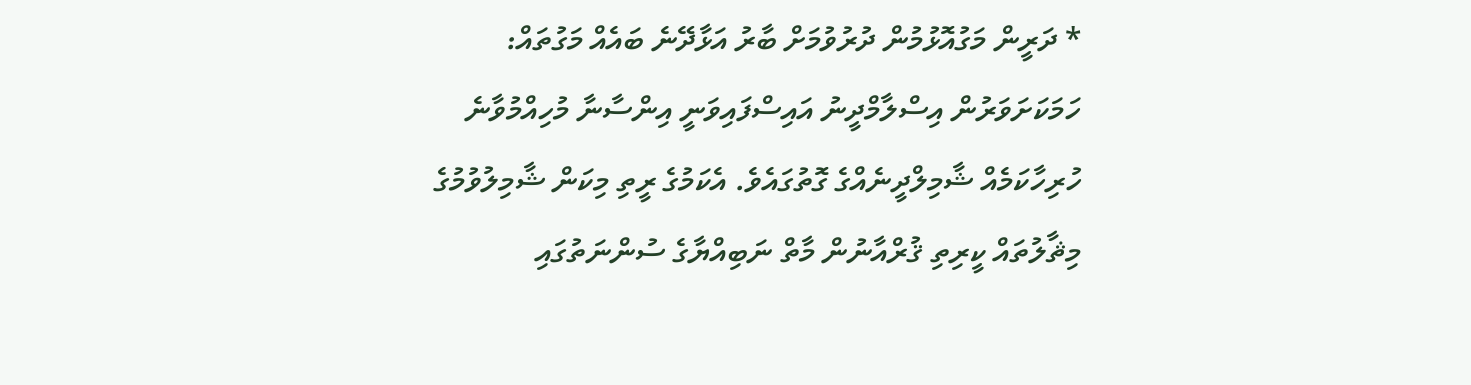* ދަރީން މަގުއޮޅުމުން ދުރުވުމަށް ބާރު އަޅާދޭނެ ބައެއް މަގުތައް:
ހަމަކަށަވަރުން އިސްލާމްދީނު އައިސްފައިވަނީ އިންސާނާ މުހިއްމުވާނެ ހުރިހާކަމެއް ޝާމިލްދީނެއްގެ ގޮތުގައެވެ. އެކަމުގެ ރީތި މިކަން ޝާމިލުވުމުގެ މިޘާލުތައް ކީރިތި ޤުރްއާނުން މާތް ނަބިއްޔާގެ ސުންނަތުގައި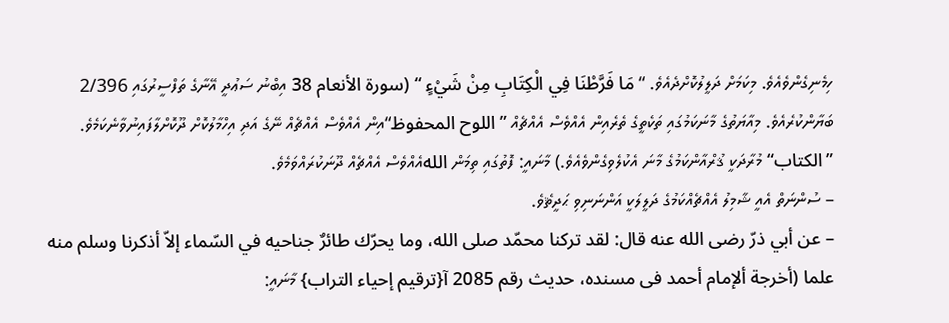ހިމެނިގެންވެއެވެ. މިކަމަށް ދަލީލުކޮށްދެއެވެ. “ مَا فَرَّطْنَا فِي الْكِتَابِ مِنْ شَيْءٍ “ (سورة الأنعام 38 އިބްނު ސަޢުދީ އޭނާގެ ތަފްސީރުގައި 2/396 ބަޔާންކުރެއެވެ. މިއާޔަތުގެ މާނަކަމުގައި ތަކެތީގެ ތެރެއިން އެއްވެސް އެއްޗެއް ”اللوح المحفوظ“އިން އެއްވެސް އެއްޗެއް ނޭގެ އަދި އިހްމާލުކޮށް ދޫކޮށްލާފައިނުވާނެކަމެވެ. ”الكتاب“ މުރާދަކީ ޤުރްއާންކަމުގެ މާނަ އެކުލެވިގެންވެއެވެ.) މާނައީ: ފޮތުގައި ތިމަން اللهއެއްވެސް އެއްޗެއް ދޫނަކުރައްވަމެވެ.
– ސުންނަތް އެއީ ޝާމިލު އެއްޗެއްކަމުގެ ދަލީލަކީ އަންނަނިވި ޙަދީޘެވެ.
– عن أبي ذرّ رضى الله عنه قال: لقد تركنا محمّد صلى الله، وما يحرّك طائرٌ جناحيه في السّماء إلاّ أذكرنا وسلم منه علما (أخرجة ألإمام أحمد فى مسنده، حديث رقم 2085 آ{ترقيم إحياء التراب} މާނައީ: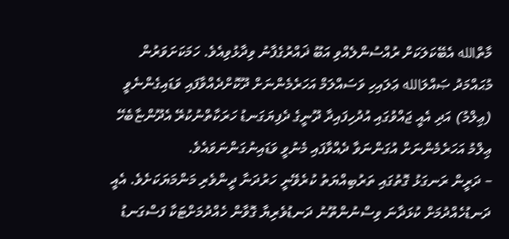މާތްالله އެބޭކަލަކަށް ރުއްސުންލެއްވި އަބޫ ޛައްރުގެފާނު ވިދާޅުވިއެވެ. ހަމަކަށަވަރުން މުޙައްމަދު ޞައްލަالله ޢަލައިހި ވަސައްލަމް އަހަރެމެންނަށް ދޫކޮށްދެއްވާފައި ވަޑައިގެންނެވީ (ޢިލްމު) އަދި އެއީ ޖައްވުގައި އުދުހިފައިދާ ދޫނީގެ ދެފިޔަގަނޑު ހަރަކާތްނުކުރޭ އެދޫންޏާބެހޭ ޢިލްމު އަހަރެމެންނަށް އުގަންނަވާ ދެއްވާފައި މެނުވީ ވަޑައިނުގަންނަވައެވެ.
– ދަރީން ރަނގަޅު ގޮތުގައި ތަރުބިއްޔަތު ކުރެވޭނީ ހަރުދަނާ ދީންވެރި މަންމަޔަކަށެވެ. އެއީ ދަނޑުހެއްދުމަށް ކުޅަދާނަ ވިސްނުންތޫނު ދަނޑުވެރިޔާ ގޮވާން ހެއްދުމަށްޓަކާ ފަސްގަނޑު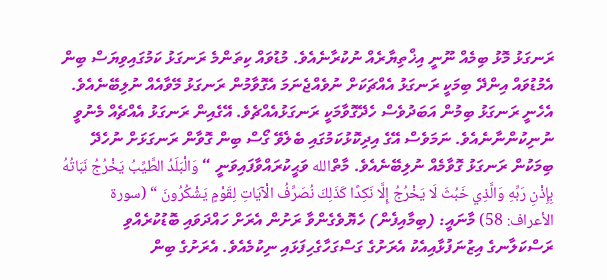ރަނގަޅު މޮޅު ބިމެއް ނޫނީ އިޚްތިޔާރެއް ނުކުރާނެއެވެ. މުޑުވައް ކިތަންމެ ރަނގަޅު ކަމުގައިވިޔަސް ބިން އެމުޑުވައް އިންދޭ ބިމަކީ ރަނގަޅު އެއްޗަކަށް ނުވެއްޖެނަމަ އެގޮވާމުން ރަނގަޅު މޭވާއެއް ނުލިބޭނެއެވެ. އެހެނީ ރަނގަޅު ބިމުން އަބަދުވެސް ހެދޭގޮވާމަކީ ރަނގަޅުއެއްޗެވެ. އޭގެއިން ރަނގަޅު އެއްޗެއް މެނުވީ ނުނިކުންނާނެއެވެ. ނަމަވެސް އޭގެ އިދިކޮޅުކަމުގައި ބެލެވޭ ގޯސް ބިން ގޮވާން ރަނގަޅަށް ނުހެދޭ ބިމަކުން ރަނގަޅު ގޮވާމެއް ނުލިބޭނެއެވެ. މާތްالله ވަޙީކުރައްވާފައިވަނީ “ وَالْبَلَدُ الطَّيِّبُ يَخْرُجُ نَبَاتُهُ بِإِذْنِ رَبِّهِ وَالَّذِي خَبُثَ لَا يَخْرُجُ إِلَّا نَكِدًا كَذَلِكَ نُصَرِّفُ الْآيَاتِ لِقَوْمٍ يَشْكُرُونَ “ (سورة الأعراف: 58) މާނައީ: (ބިމާއިފެން) ހެޔޮވެގެންވާ ރަށުން އެރަށް ހައްދަވައި ބޮޑުކުރެއްވި ރަސްކަލާނގެ އިޒުނަފުޅާއިއެކު އެރަށުގެ ގަސްގަހާގެހިފަޅައި ނިކުމެއެވެ. އެރަށުގެ ބިން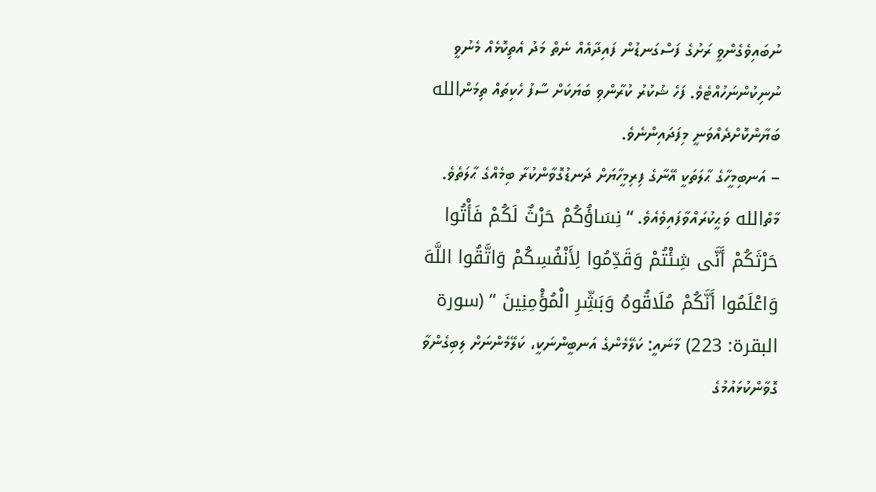ނުބައިވެގެންވީ ރަށުގެ ފަސްގަނޑުން ފައިދާއެއް ނެތް މަދު އެތިކޮޅެއް މެނުވީ ނުނިކުންނަހުއްޓެވެ. ފަހެ ޝުކުރު ކުރާންވި ބަޔަކަށް ސާފު ހެކިތައް ތިމަންالله ބަޔާންކޮށްދެއްވަނީ މިފަދައިންނެވެ.
– އަނބިމީހާގެ ޙާލަތަކީ އޭނާގެ ފިރިމީހާޔަށް ދަނޑުގޮވާންކުރާ ބިމެއްގެ ޙާލަތެވެ. މާތްالله ވަޙީކުރައްވާފައިވެއެވެ. “ نِسَاؤُكُمْ حَرْثٌ لَكُمْ فَأْتُوا حَرْثَكُمْ أَنَّى شِئْتُمْ وَقَدِّمُوا لِأَنْفُسِكُمْ وَاتَّقُوا اللَّهَ وَاعْلَمُوا أَنَّكُمْ مُلَاقُوهُ وَبَشِّرِ الْمُؤْمِنِينَ “ (سورة البقرة: 223) މާނައީ: ކަލޭމެންގެ އަނބީންނަކީ، ކަލޭމެންނަށް ލިބިގެންވާ ގޮވާންކުޅައުމުގެ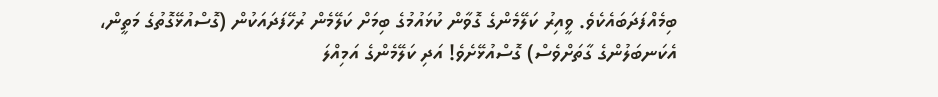ބިމެއްފަދަބައެކެވެ. ވީއިރު ކަލޭމެންގެ ގޮވާން ކުޅައުމުގެ ބިމަށް ކަލޭމެން ރުހޭފަދައަކުން (ގޮސްއުޅޭގޮތުގެ މަތީން، އެކަނބަލުންގެ ގާތަށްވެސް) ގޮސްއުޅޭށެވެ! އަދި ކަލޭމެންގެ އަމިއްލަ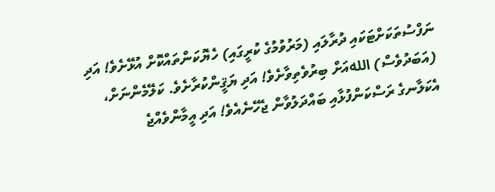ނަފްސުތަކަށްޓަކައި ދުރާލައި (މަރުވުމުގެ ކުރީގައި) ހެޔޮކަންތައްކޮށް އުޅޭށެވެ! އަދި (އަބަދުވެސް) اللهއަށް ބިރުވެތިވާށެވެ! އަދި ޔަޤީންކުރާށެވެ. ކަލޭމެންނަށް، އެކަލާނގެ ރަސްކަންފުޅާއި ބައްދަލުވާން ޖެހޭނެއެވެ! އަދި އީމާންވެއްޖެ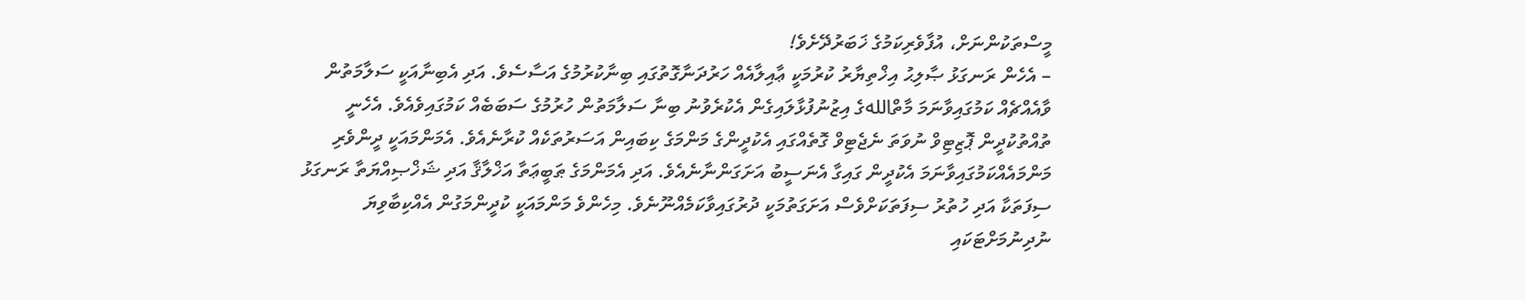މީސްތަކުންނަށް، އުފާވެރިކަމުގެ ޚަބަރުދޭށެވެ!
– އެހެން ރަނގަޅު ޞާލިޙު އިޚްތިޔާރު ކުރުމަކީ ޢާއިލާއެއް ހަރުދަނާގޮތުގައި ބިނާކުރުމުގެ އަސާސެވެ. އަދި އެބިނާއަކީ ސަލާމަތުން ވާއެއްޗެއް ކަމުގައިވާނަމަ މާތްاللهގެ އިޒުނުފުޅާލައިގެން އެކުރެވުނު ބިނާ ސަލާމަތުން ހުރުމުގެ ސަބަބެއް ކަމުގައިވެއެވެ. އެހެނީ ތުއްތުކުދީން ޕޮޒިޓިވް ނުވަތަ ނެޖެޓިވް ގޮތެއްގައި އެކުދީންގެ މަންމަގެ ކިބައިން އަސަރުތަކެއް ކުރާނެއެވެ. އެމަންމައަކީ ދީންވެރި މަންމައެއްކަމުގައިވާނަމަ އެކުދީން ގައިގާ އެނަސީބު އަށަގަންނާނެއެވެ. އަދި އެމަންމަގެ ޠަބީޢަތާ އަޚްލާޤާ އަދި ޝަޚްޞިއްޔަތާ ރަނގަޅު ސިފަތަކާ އަދި ހުތުރު ސިފަތަކަށްވެސް އަށަގަތުމަކީ ދުރުގައިވާކަމެއްނޫނެވެ. މިހެންވެ މަންމައަކީ ކުދީންމަގުން އެއްކިބާވިޔަ ނުދިނުމަށްޓަކައި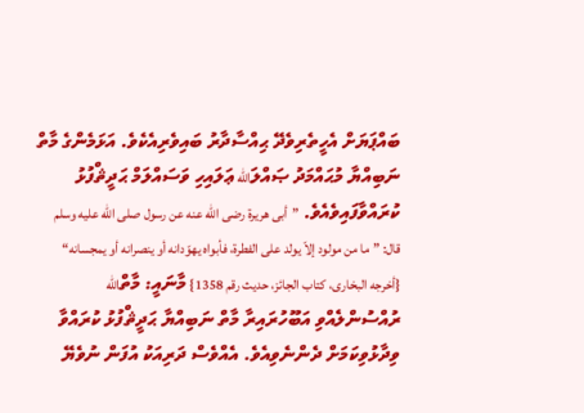ބައްޕަޔަށް އެހީތެރިވެދޭ ޙިއްސާދާރު ބައިވެރިއެކެވެ. އަޅަމެންގެ މާތް ނަބިއްޔާ މުޙައްމަދު ޞައްލަالله ޢަލައިހި ވަސައްލަމް ޙަދީޘްފުޅު ކުރައްވާފައިވެއެވެ. ”أبى هريرة رضى الله عنه عن رسول صلى الله عليه وسلم قال: ”ما من مولود إلاّ يولد على الفطرة، فأبواه يهوّدانه أو ينصرانه أو يمجسانه“ {أخرجه البخارى، كتاب الجائز، حديث رقم 1358} މާނައީ: މާތްالله ރުއްސުންލެއްވި އަބޫހުރައިރާ މާތް ނަބިއްޔާ ޙަދީޘްފުޅު ކުރައްވާ ވިދާޅުވިކަމަށް ދެންނެވިއެވެ. އެއްވެސް ދަރިއަކު އުފަން ނުވެޔޭ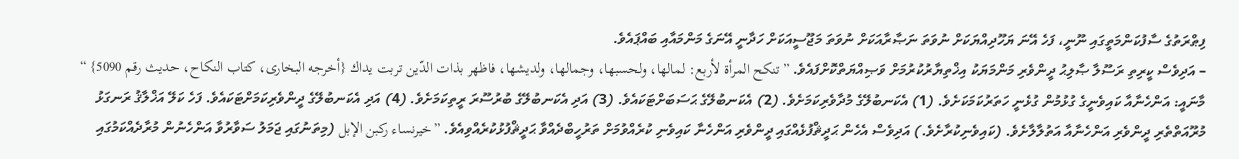ފިޠްރަތުގެ ސާފުކަންމަތީގައި ނޫނީ، ފަހެ އޭނަ ޔަހޫދިއްޔަކަށް ނުވަތަ ނަޞާރާއަކަށް ނުވަތަ މަޖޫސީއަކަށް ހަދާނީ އޭނަގެ މަންމައާއި ބައްޕައެވެ.
– އަދިވެސް ކީރިތި ރަސޫލާ ޞާލިޙު ދީންވެރި މަންމަޔަކު އިޚްތިޔާރުކުރުމަށް ވަޞިއްޔަތްކޮށްފައެވެ. ”تنكح المرأة لأربع: لمالها، ولحسبها، وجمالها، ولديشها، فاظهر بذات الدّين تربت يداك {أخرجه البخارى، كتاب النكاح، حديث رقم 5090} “ މާނައީ: އަންހެނާއާ ކައިވެނީގެ ގުޅުމުން ގުޅެނީ ހަތަރުކަމަކަށެވެ. (1) އެކަނބުލޭގެ މުދާވެރިކަމަށެވެ. (2) އެކަނބުލޭގެ ޙަސަބަށްޓަކައެވެ. (3) އަދި އެކަނބުލޭގެ ބުރުސޫރަ ރީތިކަމަށެވެ. (4) އަދި އެކަނބުލޭގެ ދީންވެރިކަމަށްޓަކައެވެ. ފަހެ ކަލޭ އަޚްލާޤު ރަނގަޅު މުރޫއަތްތެރި ދީންވެރި އަންހެނާއާ އަތުލާލާށެވެ. (ކައިވެނިކުރާށެވެ.) އަދިވެސް އެހެން ޙަދީޘްފުޅެއްގައި ދީންވެރި އަންހެނާ ކައިވެނި ކުރެއްވުމަށް ތަރުހީބްދެއްވާ ޙަދީޘްފުޅުކުރެއްވިއެވެ. ”خيرنساء ركبن الإبل (މިތަނުގައި ޖަމަލު ސަވާރުވާ އަންހެނުން މުރާދެއްކަމުގައި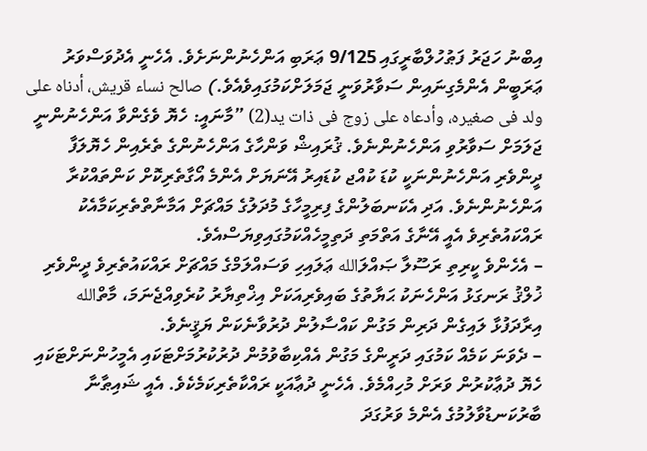އިބްނު ހަޖަރު ފަޠުހުލްބާރީގައި 9/125 ޢަރަބި އަންހެނުންނަށެވެ. އެހެނީ އެދުވަސްވަރު ޢަރަބީން އެންމެގިނައިން ސަވާރުވަނީ ޖަމަލަށްކަމުގައިވެއެވެ.) صالح نساء قريش، أدناه على ولد فى صغيره، وأدعاه على زوج فى ذات يد(2) ”މާނައީ: ހެޔޮ ވެގެންވާ އަންހެނުންނީ ޖަލަމަށް ސަވާރުވި އަންހެނުންނެވެ. ޤުރައިޝް ވަންހާގެ އަންހެނުންގެ ތެރެއިން ހެޔޮލަފާ ދީންވެރި އަންހެނުންނަކީ ކުޑަ ކުއްޖ ކުޑައިރު އޭނަޔަށް އެންމެ އޯގާތެރިކޮށް ކަންތައްކުރާ އަންހެނުންނެވެ. އަދި އެކަނބަލުންގެ ފިރިމީހާގެ މުދަލުގެ މައްޗަށް އަމާނާތްތެރިކަމާއެކު ރައްކައުތެރިވެ އެއީ އޭނާގެ އަތްމަތި ދަތިމީހެއްކަމުގައިވިޔަސްއެވެ.
– އެހެންވެ ކީރިތި ރަސޫލާ ޞައްލަالله ޢަލައިހި ވަސައްލަމްގެ މައްޗަށް ރައްކައުތެރިވެ ދީންވެރި ޚުލްޤު ރަނގަޅު އަންހެނަކު ޙަޔާތުގެ ބައިވެރިއަކަށް އިޚްތިޔާރު ކުރެވިއްޖެނަމަ، މާތްالله އިރާދަފުޅާ ލައިގެން ދަރިން މަގުން ކައްސާލުން ދުރުވާނެކަން ޔަޤީނެވެ.
– ދެވަނަ ކަމެއް ކަމުގައި ދަރީންގެ މަގުން އެއްކިބާވުމުން ދުރުކުރުމަށްޓަކައި އެމީހުންނަށްޓަކައި ހެޔޮ ދުޢާކުރުން ވަރަށް މުހިއްމެވެ. އެހެނީ ދުޢާއަކީ ރައްކާތެރިކަމެކެވެ. އެއީ ޝައިޠާނާ ބާރުކަނޑުވާލުމުގެ އެންމެ ވަރުގަދަ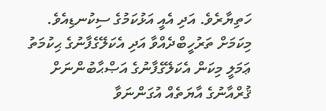ހަތިޔާރެވެ. އަދި އެއީ އަޅުކަމުގެ ސިކުނޑިއެވެ. މިކަމަށް ތަރުހީބްދެއްވާ އަދި އެކަލޭގެފާނުގެ ޙިކުމަތު ޢަމަލީ މިކަން އެކަލޭގެފާނުގެ އަޞްޙާބުންނަށް ޤުރްއާނުގެ އާޔަތެއް އުގަންނަވާ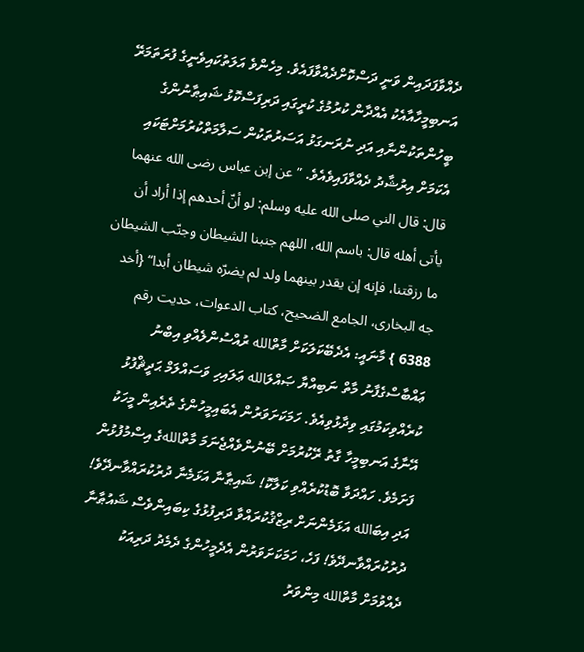ދެއްވާފަދައިން ވަނީ ދަސްކޮށްދެއްވާފައެވެ. މިހެންވެ އަލަތުކައިވެނީގެ ފުރަތަމަރޭ އަނބިމީހާއާއެކު އެއްދާން ކުރުމުގެ ކުރީގައި ދަރިފަސްކޮޅު ޝައިޠާނުންގެ ބީހުންތަކުންނާއި އަދި ނުރަނގަޅު އަސަރުތަކުން ސަލާމަތްކުރުމަށްޓަކައި އެކަމަށް އިރުޝާދު ދެއްވާފައިވެއެވެ. ”عن إبن عباس رضى الله عنهما قال: قال الني صلى الله عليه وسلم: لو أنّ أحدهم إذا أراد أن يأتى أهله قال: باسم الله، اللهم جنبنا الشيطان وجنّب الشيطان ما رزقتنا، فإنه إن يقدر بينهما ولد لم يضرّه شيطان أبدا“ {أخد جه البخارى، الجامع الضحيح، كتاب الدعوات، حديت رقم 6388 } މާނައީ: އެދެބޭކަލަކަށް މާތްالله ރުއްސުންލެއްވި އިބްނު ޢައްބާސްގެފާނު މާތް ނަބިއްޔާ ޞައްލަالله ޢަލައިހި ވަސައްލަމް ޙަދީޘްފުޅު ކުރެއްވިކަމުގައި ވިދާޅުވިއެވެ. ހަމަކަށަވަރުން އެބައިމީހުންގެ ތެރެއިން މީހަކު އޭނާގެ އަނބިމީހާ ގާތު ރޭކުރުމަށް ބޭނުންވެއްޖެނަމަ މާތްاللهގެ އިސްމުފުޅުން ފަށަމެވެ. ހައްދަވާ ބޮޑުކުރެއްވި ކަލާކޮ! ޝައިޠާނާ އަޅަމެނާ ދުރުކުރައްވާނދޭވެ! އަދި އިބަالله އަޅަމެންނަށް ރިޒްޤުކުރައްވާ ދަރިފުޅުގެ ކިބައިންވެސް ޝައުޠާނާ ދުރުކުރައްވާނދޭވެ! ފަހެ، ހަމަކަށަވަރުން އެދެމީހުންގެ ދެމެދު ދަރިއަކު ދެއްވުމަށް މާތްالله މިންވަރު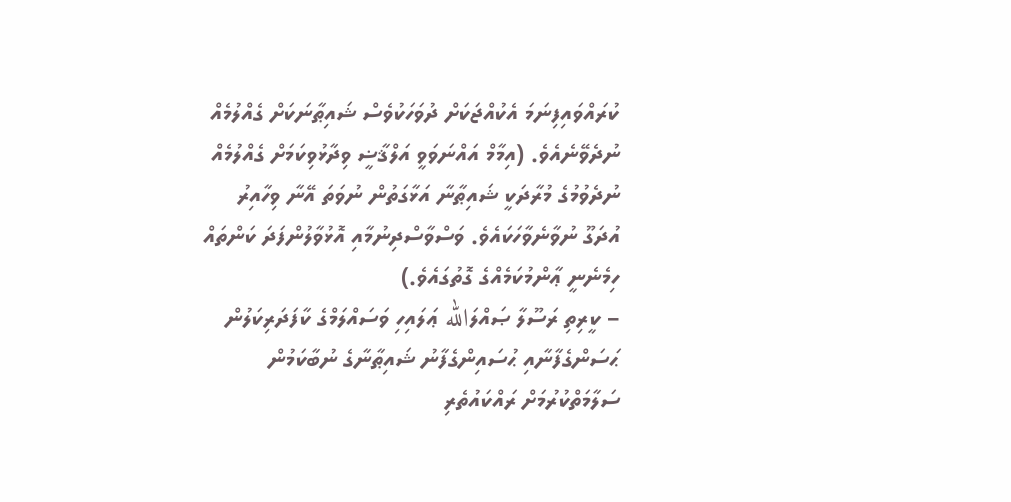ކުރައްވައިފިނަމަ އެކުއްޖަކަށް ދުވަހަކުވެސް ޝައިޠާނަކަށް ގެއްލުމެއް ނުދެވޭނެއެވެ. (އިމާމް އައްނަވަވީ އަލްޤާޟީ ވިދާޅުވިކަމަށް ގެއްލުމެއް ނުދެވުމުގެ މުރާދަކީ ޝައިޠާނާ އަޅާގަތުން ނުވަތަ އޭނާ ވިހާއިރު އުދަގޫ ނުވާނެވާހަކައެވެ. ވަސްވާސްދިނުމާއި އޮޅުވާލުންފަދަ ކަންތައް ހިމެނެނީ ޢާންމުކަމެއްގެ ގޮތުގައެވެ.)
– ކީރިތި ރަސޫލާ ޞައްލަالله ޢަލައިހި ވަސައްލަމްގެ ކާފަދަރިކަލުން ޙަސަންގެފާނާއި ޙުސައިންގެފާނު ޝައިޠާނާގެ ނުބާކަމުން ސަލާމަތްކުރުމަށް ރައްކައުތެރި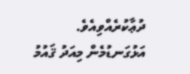ދުޢާކުރެއްވިއެވެ.
އަޅުގަނޑުމެން މިއަދު ޤައުމު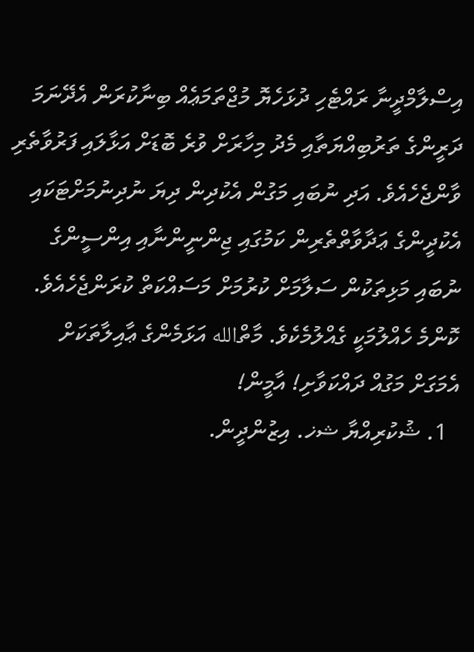އިސްލާމްދީނާ ރައްޓެހި ދުޅަހެޔޮ މުޖްތަމަޢެއް ބިނާކުރަން އެދޭނަމަ ދަރީންގެ ތަރުބިއްޔަތާއި މެދު މިހާރަށް ވުރެ ބޮޑަށް އަޅާލައި ފަރުވާތެރި ވާންޖެހެއެވެ. އަދި ނުބައި މަގުން އެކުދިން ދިޔަ ނުދިނުމަށްޓަކައި އެކުދީންގެ ޢަދާވާތްތެރިން ކަމުގައި ޖިންނީންނާއި އިންސީންގެ ނުބައި މަޅިތަކުން ސަލާމަށް ކުރުމަށް މަސައްކަތް ކުރަންޖެހެއެވެ. ކޮންމެ ހެއްލުމަކީ ގެއްލުމެކެވެ. މާތްالله އަޅަމެންގެ ޢާއިލާތަކަށް އެމަގަށް މަގުއް ދައްކަވާށި! އާމީން!
  1. ޝުކުރިއްޔާ ޝޚ. އިޒުންދީން.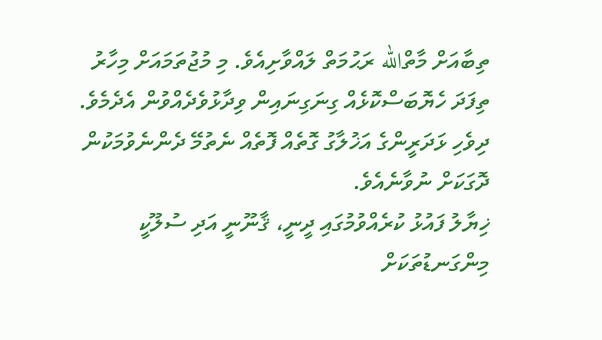ތިބާއަށް މާތްالله ރަޙުމަތް ލައްވާށިއެވެ. މި މުޖުތަމައަށް މިހާރު ތިފަދަ ހެޔޮބަސްކޮޅެއް ގިނަގިނައިން ވިދާޅުވެދެއްވުން އެދެމެވެ. ދިވެހި ޅަދަރީންގެ އަޚުލާގު ގޮތެއް ފޮތެއް ނެތުމޭ ދެންނެވުމަކުން ދޮގަކަށް ނުވާނެއެވެ.
ޚިޔާލު ފައުޅު ކުރެއްވުމުގައި ދީނީ، ޤާނޫނީ އަދި ސުލޫކީ މިންގަނޑުތަކަށް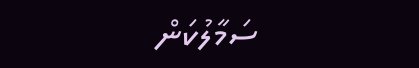ސަމާލުކަން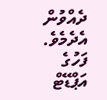ދެއްވުން އެދެމެވެ.
ފަހުގެ އަޕްޑޭޓް